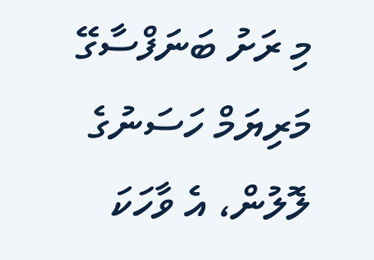މި ރަށު ބަނަފްސާގޭ މަރިޔަމް ހަސަނުގެ ލޮލުން، އެ ވާހަކަ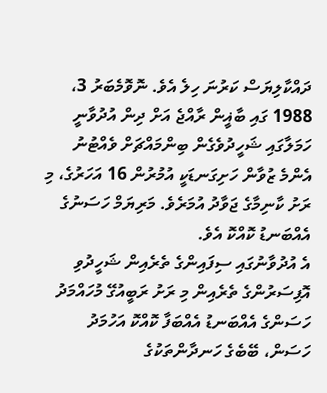ދައްކާލިޔަސް ކަރުނަ ހިލެ އެވެ. ނޮވޮމެބަރު 3، 1988 ގައި ބާޣީން ރާއްޖެ އަށް ދިން އުދުވާނީ ހަމަލާގައި ޝަހީދުވެގެން ބިންމައްޗަށް ވެއްޓުނު އެންމެ ޒުވާން ހަށިގަނޑަކީ އުމުރުން 16 އަހަރުގެ، މި ރަށު ކާނިމާގެ ޖަވާދު އުމަރެވެ. މަރިޔަމް ހަސަނުގެ އެއްބަނޑު ކޮއްކޮ އެވެ.
އެ އުދުވާނުގައި ސިފައިންގެ ތެރެއިން ޝަހީދުވި އޮފިސަރުންގެ ތެރެއިން މި ރަށު ރަބީއުގޭ މުހައްމަދު ހަސަންގެ އެއްބަނޑު އެއްބަފާ ކޮއްކޮ އަހުމަދު ހަސަން، ބޭބެގެ ހަނދާންތަކުގެ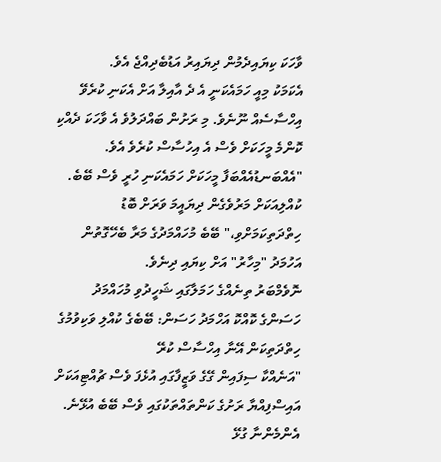ވާހަކަ ކިޔައިދެމުން ދިޔައިރު އަޑުބެދިއްޖެ އެވެ.
އެކަމަކު މިއީ ހަމައެކަނީ އެ ދެ އާއިލާ އަށް އެކަނި ކުރެވޭ އިހްސާސެއް ނޫނެވެ. މި ރަށުން ބައްދަލުވެ އެ ވާހަކަ ދެއްކި ކޮންމެ މީހަކަށް ވެސް އެ އިހުސާސް ކުރެވެ އެވެ.
"އެއްބަނޑުއެއްބަފާ މީހަކަށް ހަމައެކަނި ހުރީ ވެސް ބޭބެ. ކުއްލިއަކަށް މަރުވެގެން ދިޔައީމަ ވަރަށް ބޮޑު ހިތްދަތިކަމަށްވި،" ބޭބެ މުހައްމަދުގެ މަރާ ބެހޭގޮތުން އަހުމަދު "މިހާރު" އަށް ކިޔައި ދިނެވެ.
ނޮވެމްބަރު ތިނެއްގެ ހަމަލާގައި ޝަހީދުވި މުހައްމަދު ހަސަންގެ ކޮއްކޮ އަހްމަދު ހަސަން: ބޭބެގެ ކުއްލި ވަކިވުމުގެ ހިތްދަތިކަން އޭނާ އިހްސާސް ކުރޭ
"އަނެއްކާ ސިފައިން ގޭގެ ވަޒީފާގައި އުޅެފަ ވެސް ޗުއްޓިއަކަށް އައިސްފިއްޔާ ރަށުގެ ކަންތައްތަކުގައި ވެސް ބޭބެ އުޅޭނެ. އެންމެންނާ ގުޅޭ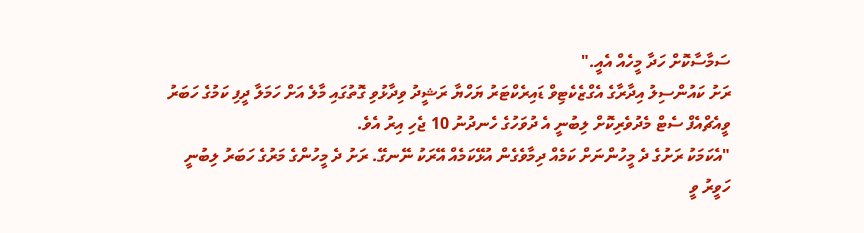ސަމާސާކޮށް ހަދާ މީހެއް އެއީ."
ރަށު ކައުންސިލު އިދާރާގެ އެގްޒެކެޓިވް ޑައިރެކްޓަރު ޔަހްޔާ ރަޝީދު ވިދާޅުވި ގޮތުގައި މާލެ އަށް ހަމަލާ ދީފި ކަމުގެ ހަބަރު ވީއެޗްއެފް ސެޓް މެދުވެރިކޮށް ލިބުނީ އެ ދުވަހުގެ ހެނދުނު 10 ޖެހި އިރު އެވެ.
"އެކަމަކު ރަށުގެ ދެ މީހުންނަށް ކަމެއް ދިމާވެގެން އުޅޭކަމެއް އޭރަކު ނޭނގޭ. ރަށު ދެ މީހުންގެ މަރުގެ ހަބަރު ލިބުނީ ހަވީރު ވީ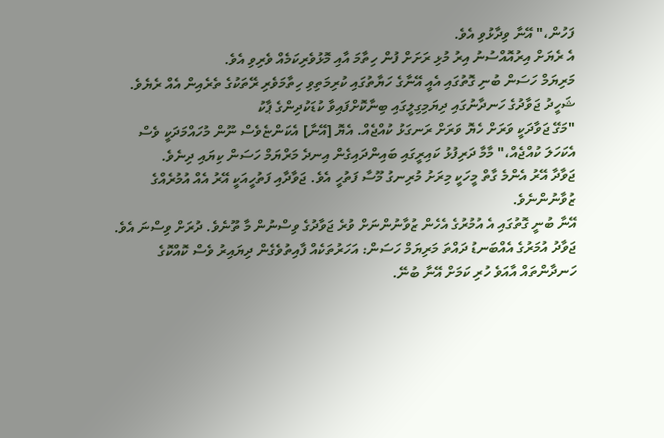ފަހުން،" އޭނާ ވިދާޅުވި އެވެ.
އެ ރެޔަށް އިރުއޮއްސުނު އިރު މުޅި ރަށަށް ފުން ހިތާމަ އާއި މޮޅުވެރިކަމެއް ވެރިވި އެވެ.
މަރިޔަމް ހަސަން ބުނި ގޮތުގައި އެއީ އޭނާގެ ހަޔާތުގައި ކުރިމަތިވި ހިތާމަވެރި ރޭތަކުގެ ތެރެއިން އެއް ރެޔެވެ.
ޝަހީދު ޖަވާދުގެ ހަނދާނުގައި ދިޔަމިގިލީގައި ބިނާކޮށްފައިވާ ކުޑަކުދިންގެ ޕާކު
"މަގޭ ޖަވާދަކީ ވަރަށް ހެޔޮ ވަރަށް ރަނގަޅު ކުއްޖެއް. އެޔޮ [އޭނާ] އެކަންޏެވެސް ނޫން މުހައްމަދަކީ ވެސް އެކަހަލަ ކުއްޖެއް،" މާމާ ދަރިފުޅު ކައިރީގައި ބައިންދައިގެން އިނދެ މަރްޔަމް ހަސަން ކިޔައި ދިނެވެ.
ޖަވާދާ އޭރު އެންމެ ގާތް މީހަކީ މިރަށު މުރިނގު މޫސާ ފަތުހީ އެވެ. ޖަވާދާއި ފަތުހީއަކީ އޭރު އެއް އުމުރެއްގެ ޒުވާނުންނެވެ.
އޭނާ ބުނީ ގޮތުގައި އެ އުމުރުގެ އެހެން ޒުވާނުންނަށް ވުރެ ޖަވާދުގެ ވިސްނުން މާ ތޫނެވެ. ދުރަށް ވިސްނަ އެވެ.
ޖަވާދު އުމަރުގެ އެއްބަނޑު ދައްތަ މަރިޔަމް ހަސަން: އަހަރުތަކެއް ފާއިތުވެގެން ދިޔައިރު ވެސް ކޮއްކޮގެ ހަނދާންތައް އާއަވެ ހުރި ކަމަށް އޭނާ ބުނޭ.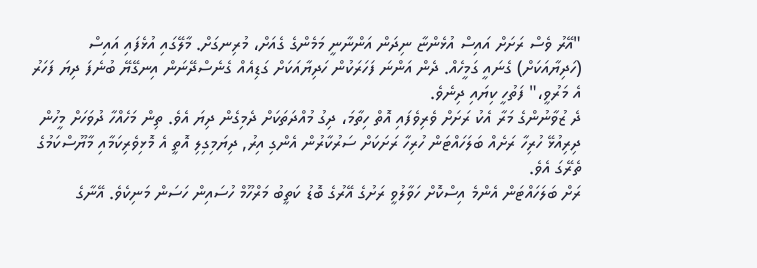"އޭރު ވެސް ރަށަށް އައިސް އުޅެންޏާ ނިދަން އަންނާނީ މަމެންގެ ގެއަށް، މުރިނގަށް. މާލޭގައި އުޅެފައި އައިސް (ހަދިޔާއަކަށް) ގެނައީ ގަމީހެއް. ދެން އަންނަ ފަހަރަކުން ހަދިޔާއަކަށް ގަޑިއެއް ގެނެސްދޭނަން އިނގޭޔޭ ބުނެފަ ދިޔަ ފަހަރު އެ މަރުވީ،" ފަތުހީ ކިޔައި ދިނެވެ.
ދެ ޒުވާނުންގެ މަރާ އެކު ރަށަށް ވެރިވެފައި އޮތް ހިތާމަ، ދިގު މުއްދަތަކަށް ދެމިގެން ދިޔަ އެވެ. ތިން މަހެއްހާ ދުވަހަށް މީހުން ދިރިއުޅޭ ހުރިހާ ރަށެއް ބަލަހައްޓަން ހުރިހާ ރަށަކަށް ސަރުކާރުން އެންގި އިރު, ދިޔަމިގިލި އޮތީ އެ މޮޅިވެރިކަމާއި މާޔޫސްކަމުގެ ތެރޭގަ އެވެ.
ރަށް ބަލަހައްޓަން އެންމެ އިސްކޮށް ހަވާލުވީ ރަށުގެ އޭރުގެ ބޮޑު ކަތީބު މަރްހޫމް ހުސައިން ހަސަން މަނިކެވެ. އޭނާގެ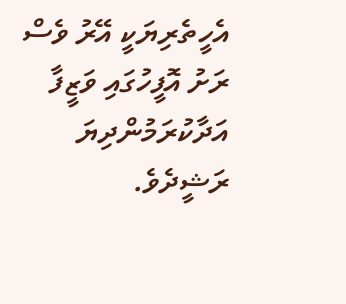އެހީތެރިޔަކީ އޭރު ވެސް ރަށު އޮފީހުގައި ވަޒީފާ އަދާކުރަމުންދިޔަ ރަޝީދެވެ.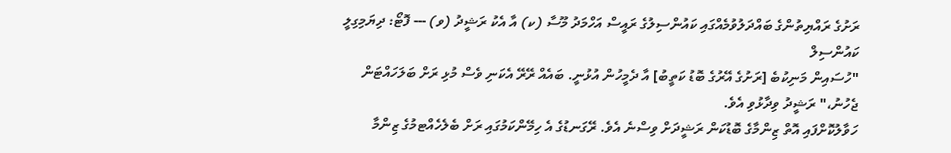ރަށުގެ ރައްޔިތުންގެ ބައްދަލުވުމެއްގައި ކައުންސިލުގެ ރައީސް އަހްމަދު މޫސާ (ކ) އާ އެކު ރަޝީދު (ވ) --- ފޮޓޯ: ދިޔަމިގިލީ ކައުންސިލް
"ހުސައިން މަނިކުބެ [ރަށުގެ އޭރުގެ ބޮޑު ކަތީބު] އާ ދެމީހުން އުޅުނީ. ބައެއް ރޭރޭ އެކަނި ވެސް މުޅި ރަށް ބަލަހައްޓަން ޖެހުނު،" ރަޝީދު ވިދާޅުވި އެވެ.
ހަވާލުކޮށްފައި އޮތް ޒިންމާގެ ބޮޑުކަން ރަޝީދަށް ވިސްނެ އެވެ. ރޭގަނޑުގެ އެ ހިމޭންކަމުގައި ރަށް ބެލެހެއްޓމުގެ ޒިންމާ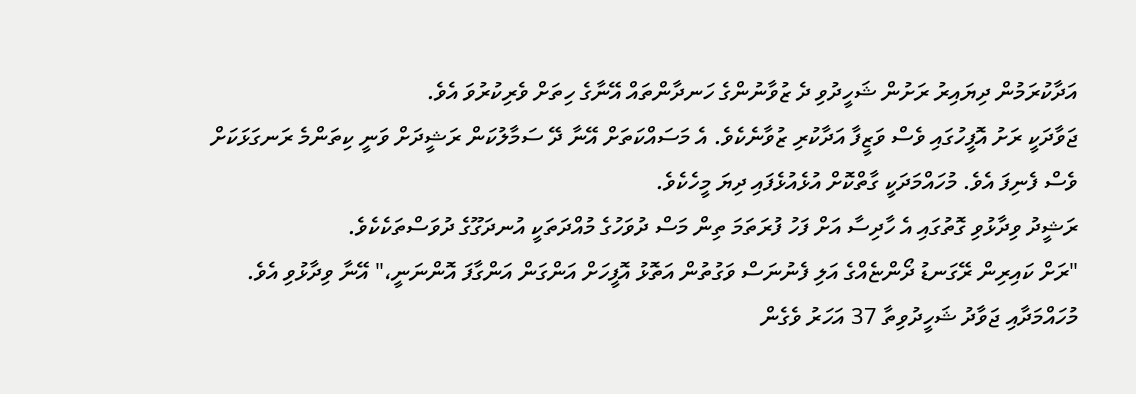އަދާކުރަމުން ދިޔައިރު ރަށުން ޝަހީދުވި ދެ ޒުވާނުންގެ ހަނދާންތައް އޭނާގެ ހިތަށް ވެރިކުރުވަ އެވެ.
ޖަވާދަކީ ރަށު އޮފީހުގައި ވެސް ވަޒީފާ އަދާކުރި ޒުވާނެކެވެ. އެ މަސައްކަތަށް އޭނާ ދޭ ސަމާލުކަން ރަޝީދަށް ވަނީ ކިތަންމެ ރަނގަޅަކަށް ވެސް ފެނިފަ އެވެ. މުހައްމަދަކީ ގާތްކޮށް އުޅެއުޅެފައި ދިޔަ މީހެކެވެ.
ރަޝީދު ވިދާޅުވި ގޮތުގައި އެ ހާދިސާ އަށް ފަހު ފުރަތަމަ ތިން މަސް ދުވަހުގެ މުއްދަތަކީ އުނދަގޫގެ ދުވަސްތަކެކެވެ.
"ރަށް ކައިރިން ރޭގަނޑު ދޯންޏެއްގެ އަލި ފެނުނަސް ވަގުތުން އަތޮޅު އޮފީހަށް އަންގަން އަންގާފަ އޮންނަނީ،" އޭނާ ވިދާޅުވި އެވެ.
މުހައްމަދާއި ޖަވާދު ޝަހީދުވިތާ 37 އަހަރު ވެގެން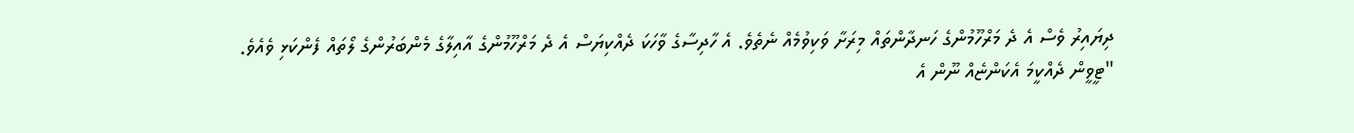ދިޔައިރު ވެސް އެ ދެ މަރްހޫމުންގެ ހަނދާންތައް މިރަށާ ވަކިވުމެއް ނެތެވެ. އެ ހާދިސާގެ ވާހަކަ ދެއްކިޔަސް އެ ދެ މަރްހޫމުންގެ އާއިލާގެ މެންބަރުންގެ ލޯތައް ފެންކަޅި ވެއެވެ.
"ޓީވީން ދެއްކީމަ އެކަންޏެއް ނޫން އެ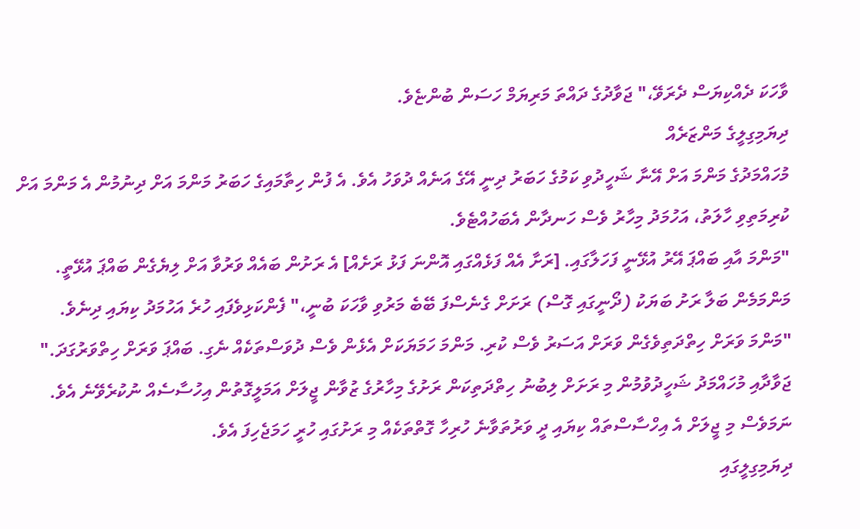ވާހަކަ ދެއްކިޔަސް ދެރަވޭ،" ޖަވާދުގެ ދައްތަ މަރިޔަމް ހަސަން ބުންޏެވެ.
ދިޔަމިގިލީގެ މަންޒަރެއް
މުހައްމަދުގެ މަންމަ އަށް އޭނާ ޝަހީދުވި ކަމުގެ ހަބަރު ދިނީ އޭގެ އަނެއް ދުވަހު އެވެ. އެ ފުން ހިތާމައިގެ ހަބަރު މަންމަ އަށް ދިނުމުން އެ މަންމަ އަށް ކުރިމަތިވި ހާލަތު، އަހުމަދު މިހާރު ވެސް ހަނދާން އެބަހުއްޓެވެ.
"މަންމަ އާއި ބައްޕަ އޭރު އުޅޭނީ ފަހަލާގައި. [ރަށާ އެއް ފަޅެއްގައި އޮންނަ ފަޅު ރަށެއް] އެ ރަށުން ބައެއް ވަރުވާ އަށް ލިޔެގެން ބައްޕަ އުޅޭތީ. މަންމަމެން ބަލާ ރަށު ބަޔަކު (ދޯނީގައި ގޮސް) ރަށަށް ގެނެސްފަ ބޭބެ މަރުވި ވާހަކަ ބުނީ،" ފެންކަޅިވެފައި ހުރެ އަހުމަދު ކިޔައި ދިނެވެ.
"މަންމަ ވަރަށް ހިތްދަތިވެގެން ވަރަށް އަސަރު ވެސް ކުރި. މަންމަ ހަމަޔަކަށް އެޅެން ވެސް ދުވަސްތަކެއް ނެގި. ބައްޕަ ވަރަށް ހިތްވަރުގަދަ."
ޖަވާދާއި މުހައްމަދު ޝަހީދުވުމުން މި ރަށަށް ލިބުނު ހިތްދަތިކަން ރަށުގެ މިހާރުގެ ޒުވާން ޖީލަށް އަމަލީގޮތުން އިހުސާސެއް ނުކުރެވޭނެ އެވެ. ނަމަވެސް މި ޖީލަށް އެ އިހްސާސްތައް ކިޔައި ދީ ވަރުތަވާނެ ހުރިހާ ގޮތްތަކެއް މި ރަށުގައި ހުރީ ހަމަޖެހިފަ އެވެ.
ދިޔަމިގިލީގައި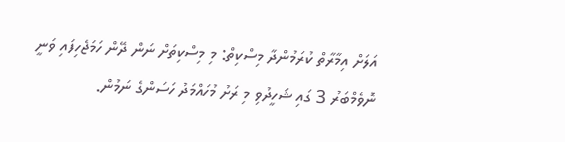އަލަށް އިމާރާތް ކުރަމުންދާ މިސްކިތް: މި މިސްކިތަށް ނަން ދޭން ހަމަޖެހިފައި ވަނީ ނޮވެމްބަރު 3 ގައި ޝަހީދުވި މި ރަށު މުހައްމަދު ހަސަންގެ ނަމުން.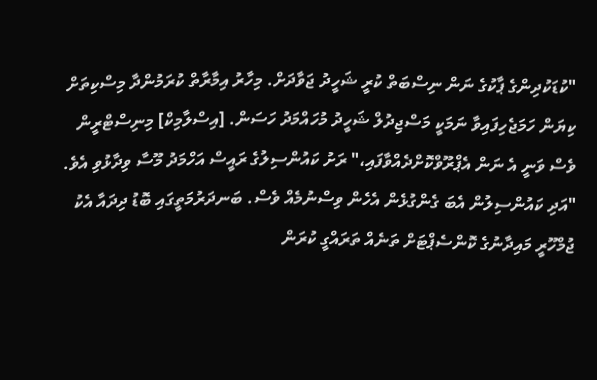"ކުޑަކުދިންގެ ޕާކުގެ ނަން ނިސްބަތް ކުރީ ޝަހީދު ޖަވާދަށް. މިހާރު އިމާރާތް ކުރަމުންދާ މިސްކިތަށް ކިޔަން ހަމަޖެހިފައިވާ ނަމަކީ މަސްޖިދުލް ޝަހީދު މުހައްމަދު ހަސަން. [އިސްލާމިކް] މިނިސްޓްރީން ވެސް ވަނީ އެ ނަން އެޕްރޫވްކޮށްދެއްވާފައި،" ރަށު ކައުންސިލުގެ ރައީސް އަހްމަދު މޫސާ ވިދާޅުވި އެވެ.
"އަދި ކައުންސިލުން އެބަ ގެންގުޅެން އެހެން ވިސްނުމެއް ވެސް. ބަނދަރުމަތީގައި ބޮޑު ދިދައާ އެކު ޖުމްހޫރީ މައިދާނުގެ ކޮންސެޕްޓަށް ތަނެއް ތަރައްގީ ކުރަން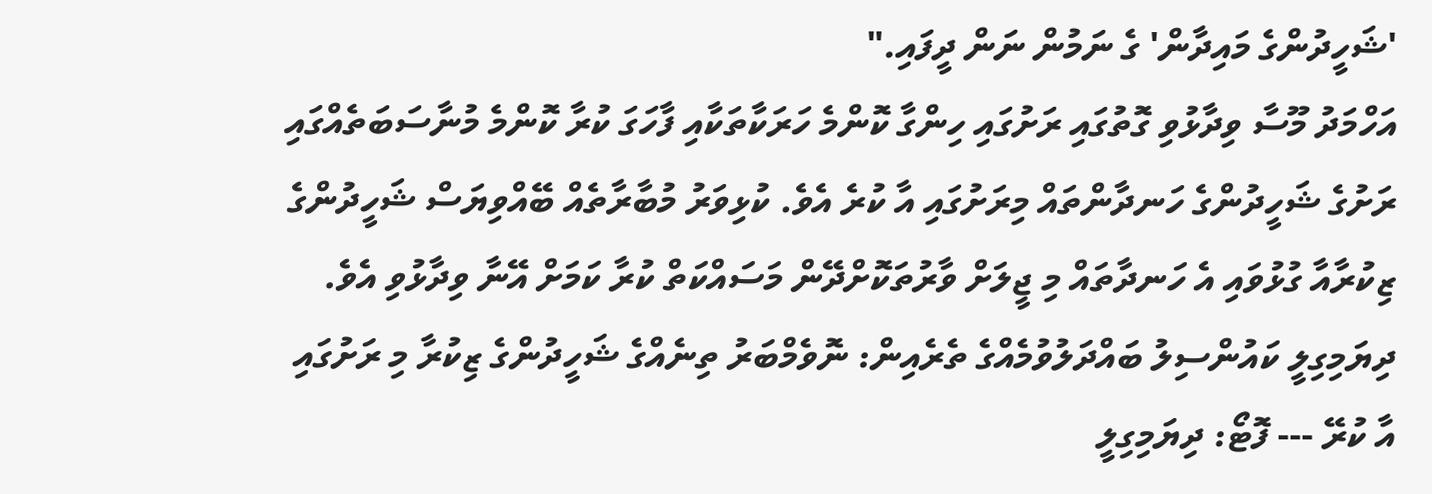'ޝަހީދުންގެ މައިދާން' ގެ ނަމުން ނަން ދީފައި."
އަހްމަދު މޫސާ ވިދާޅުވި ގޮތުގައި ރަށުގައި ހިންގާ ކޮންމެ ހަރަކާތަކާއި ފާހަގަ ކުރާ ކޮންމެ މުނާސަބަތެއްގައި ރަށުގެ ޝަހީދުންގެ ހަނދާންތައް މިރަށުގައި އާ ކުރެ އެވެ. ކުޅިވަރު މުބާރާތެއް ބޭއްވިޔަސް ޝަހީދުންގެ ޒިކުރާއާ ގުޅުވައި އެ ހަނދާތައް މި ޖީލަށް ވާރުތަކޮށްދޭން މަސައްކަތް ކުރާ ކަމަށް އޭނާ ވިދާޅުވި އެވެ.
ދިޔަމިގިލީ ކައުންސިލު ބައްދަލުވުމެއްގެ ތެރެއިން: ނޮވެމްބަރު ތިނެއްގެ ޝަހީދުންގެ ޒިކުރާ މި ރަށުގައި އާ ކުރޭ --- ފޮޓޯ: ދިޔަމިގިލީ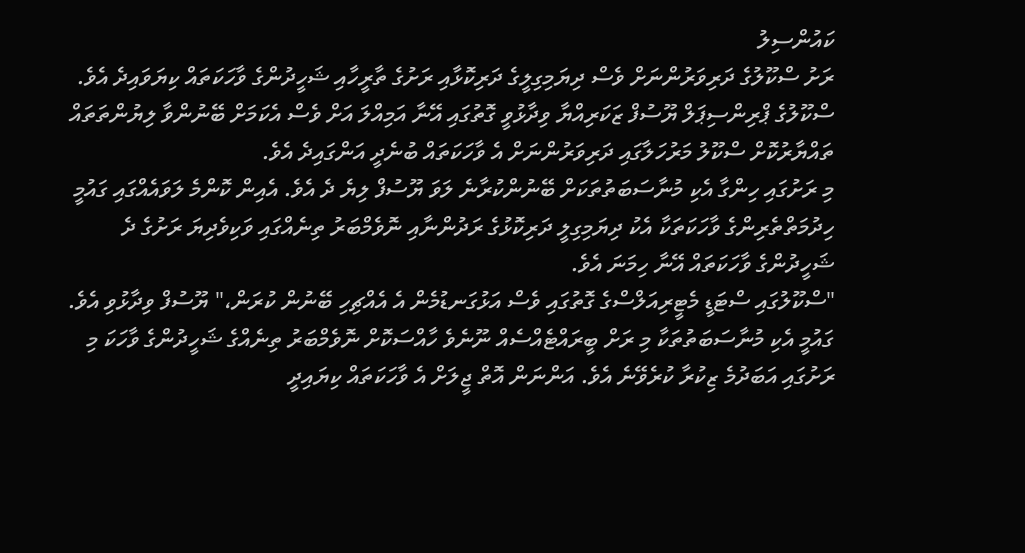ކައުންސިލު
ރަށު ސްކޫލުގެ ދަރިވަރުންނަށް ވެސް ދިޔަމިގިލީގެ ދަރިކޮޅާއި ރަށުގެ ތާރީހާއި ޝަހީދުންގެ ވާހަކަތައް ކިޔަވައިދެ އެވެ. ސްކޫލުގެ ޕްރިންސިޕަލް ޔޫސުފް ޒަކަރިއްޔާ ވިދާޅުވީ ގޮތުގައި އޭނާ އަމިއްލަ އަށް ވެސް އެކަމަށް ބޭނުންވާ ލިޔުންތަތައް ތައްޔާރުކޮށް ސްކޫލު މަރުހަލާގައި ދަރިވަރުންނަށް އެ ވާހަކަތައް ބުނެދީ އަންގައިދެ އެވެ.
މި ރަށުގައި ހިންގާ އެކި މުނާސަބަތުތަކަށް ބޭނުންކުރާނެ ލަވަ ޔޫސުފް ލިޔެ ދެ އެވެ. އެއިން ކޮންމެ ލަވައެއްގައި ގައުމީ ހިދުމަތްތެރިންގެ ވާހަކަތަކާ އެކު ދިޔަމިގިލީ ދަރިކޮޅުގެ ރަދުންނާއި ނޮވެމްބަރު ތިނެއްގައި ވަކިވެދިޔަ ރަށުގެ ދެ ޝަހީދުންގެ ވާހަކަތައް އޭނާ ހިމަނަ އެވެ.
"ސްކޫލުގައި ސްޓަޑީ މެޓީރިއަލްސްގެ ގޮތުގައި ވެސް އަޅުގަނޑުމެން އެ އެއްޗިހި ބޭނުން ކުރަން،" ޔޫސުފް ވިދާޅުވި އެވެ.
ގައުމީ އެކި މުނާސަބަތުތަކާ މި ރަށް ބީރައްޓެއްސެއް ނޫނެވެ ހާއްސަކޮށް ނޮވެމްބަރު ތިނެއްގެ ޝަހީދުންގެ ވާހަކަ މި ރަށުގައި އަބަދުމެ ޒިކުރާ ކުރެވޭނެ އެވެ. އަންނަން އޮތް ޖީލަށް އެ ވާހަކަތައް ކިޔައިދީ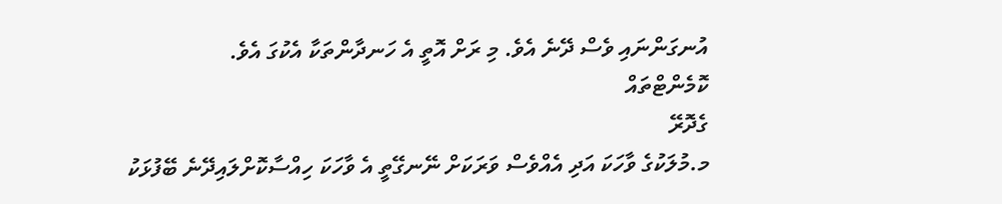އުނގަންނައި ވެސް ދޭނެ އެވެ. މި ރަށް އޮތީ އެ ހަނދާންތަކާ އެކުގަ އެވެ.
ކޮމެންޓްތައް
ގެދޮރޭ
މ.މުލަކުގެ ވާހަކަ އަދި އެއްވެސް ވަރަކަށް ނޭނގޭތީ އެ ވާހަކަ ހިއްސާކޮށްލައިދޭނެ ބޭފުޅަކު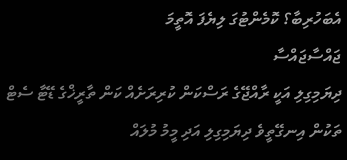އެބަހުރިބާ؟ ކޮމެންޓުގަ ލިޔެފަ އޮތީމަ
ޖައްސާޖައްސާ
ދިޔަމިގިލި އަކީ ރާއްޖޭގެ ރަސްކަން ކުރިރަށެއް ކަން ތާރީޚްގެ ޑޭޓާ ސެޓް ތަކުން އިނގޭތީވެ ދިޔަމިގިލި އަދި މީމު މުލައް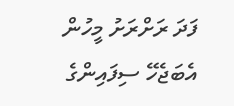ފަދަ ރަށްރަށު މީހުން އެބަޖެހޭ ސިފައިންގެ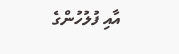އާއި ފުލުހުންގެ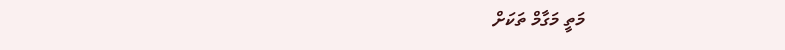މަތީ މަގާމް ތަކަށް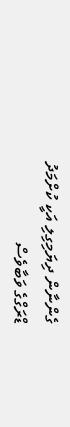ގެންނާން ދިޔަމިގިލި އަކީ ކުށްމަދު ޑްރަގްގެ ވަބާވެސް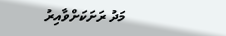މަދު ރަށަކަށްވާއިރު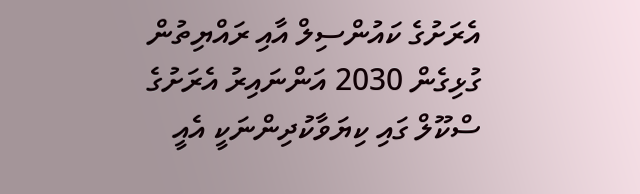އެރަށުގެ ކައުންސިލް އާއި ރައްޔިތުން ގުޅިގެން 2030 އަންނައިރު އެރަށުގެ ސްކޫލް ގައި ކިޔަވާކުދިންނަކީ އެއީ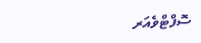ސޮފްޓްވެއަރ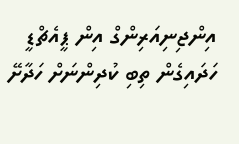އިންޖިނިއަރިންގް އިން ޕީއެޗްޑީ ހަދައިގެން ތިބި ކުދިންނަށް ހަދާށޭ